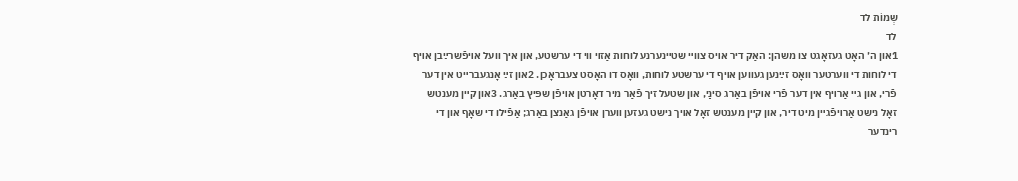שְמוֹת לד
לד
1און ה׳ האָט געזאָגט צו משהן: האַק דיר אױס צװײ שטײנערנע לוחות אַזױ װי די ערשטע, און איך װעל אױפֿשרײַבן אױף די לוחות די װערטער װאָס זײַנען געװען אױף די ערשטע לוחות, װאָס דו האָסט צעבראָכן. 2און זײַ אָנגעברײט אין דער פֿרי, און גײ אַרױף אין דער פֿרי אױפֿן באַרג סינַי, און שטעל זיך פֿאַר מיר דאָרטן אױפֿן שפּיץ באַרג. 3און קײן מענטש זאָל נישט אַרױפֿגײן מיט דיר, און קײן מענטש זאָל אױך נישט געזען װערן אױפֿן גאַנצן באַרג; אַפֿילו די שאָף און די רינדער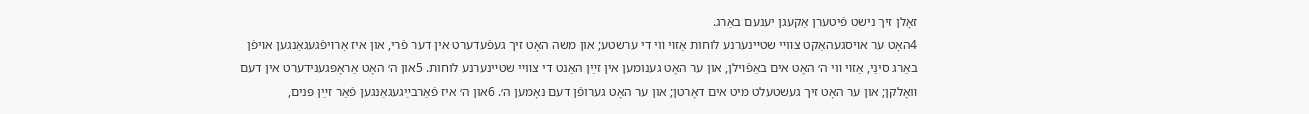זאָלן זיך נישט פֿיטערן אַקעגן יענעם באַרג.
4האָט ער אױסגעהאַקט צװײ שטײנערנע לוחות אַזױ װי די ערשטע; און משה האָט זיך געפֿעדערט אין דער פֿרי, און איז אַרױפֿגעגאַנגען אױפֿן באַרג סינַי, אַזױ װי ה׳ האָט אים באַפֿױלן, און ער האָט גענומען אין זײַן האַנט די צװײ שטײנערנע לוחות. 5און ה׳ האָט אַראָפּגענידערט אין דעם װאָלקן; און ער האָט זיך געשטעלט מיט אים דאָרטן; און ער האָט גערופֿן דעם נאָמען ה׳. 6און ה׳ איז פֿאַרבײַגעגאַנגען פֿאַר זײַן פּנים,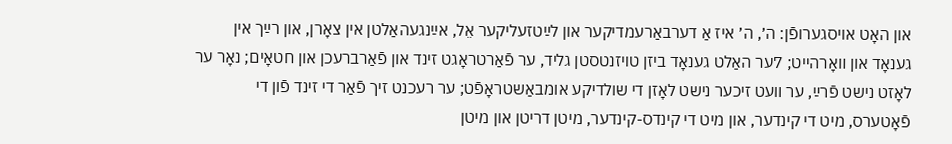און האָט אױסגערופֿן: ה׳, ה׳ איז אַ דערבאַרעמדיקער און לײַטזעליקער אֵל, אײַנגעהאַלטן אין צאָרן, און רײַך אין גענאָד און װאָרהײט; 7ער האַלט גענאָד ביזן טױזנטסטן גליד, ער פֿאַרטראָגט זינד און פֿאַרברעכן און חטאָים; נאָר ער לאָזט נישט פֿרײַ, ער װעט זיכער נישט לאָזן די שולדיקע אומבאַשטראָפֿט; ער רעכנט זיך פֿאַר די זינד פֿון די פֿאָטערס, מיט די קינדער, און מיט די קינדס-קינדער, מיטן דריטן און מיטן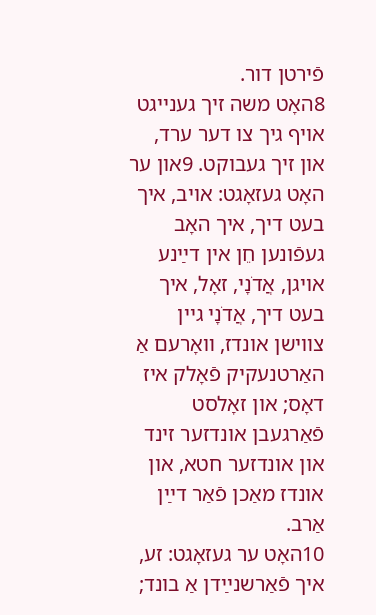פֿירטן דור.
8האָט משה זיך גענײגט אױף גיך צו דער ערד, און זיך געבוקט. 9און ער האָט געזאָגט: אױב, איך בעט דיך, איך האָב געפֿונען חֵן אין דײַנע אױגן, אֲדֹנָי, זאָל, איך בעט דיך, אֲדֹנָי גײן צװישן אונדז, װאָרעם אַ האַרטנעקיק פֿאָלק איז דאָס; און זאָלסט פֿאַרגעבן אונדזער זינד און אונדזער חטא, און אונדז מאַכן פֿאַר דײַן אַרב.
10האָט ער געזאָגט: זע, איך פֿאַרשנײַדן אַ בונד;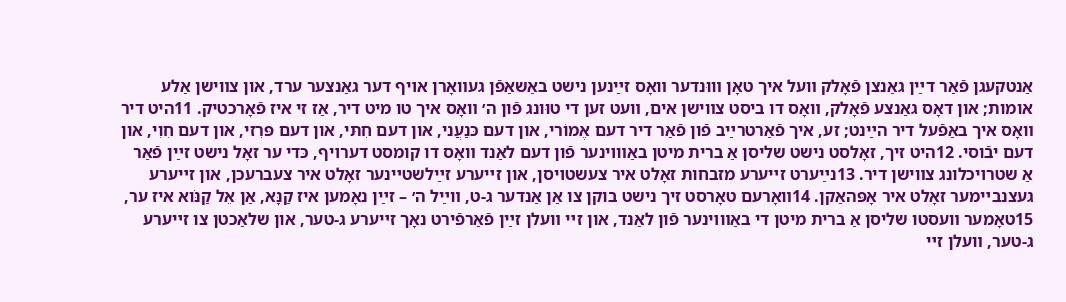אַנטקעגן פֿאַר דײַן גאַנצן פֿאָלק װעל איך טאָן װוּנדער װאָס זײַנען נישט באַשאַפֿן געװאָרן אױף דער גאַנצער ערד, און צװישן אַלע אומות; און דאָס גאַנצע פֿאָלק, װאָס דו ביסט צװישן אים, װעט זען די טוּונג פֿון ה׳ װאָס איך טו מיט דיר, אַז זי איז פֿאָרכטיק. 11היט דיר װאָס איך באַפֿעל דיר הײַנט; זע, איך פֿאַרטרײַב פֿון פֿאַר דיר דעם אֶמוֹרי, און דעם כּנַעֲני, און דעם חִתּי, און דעם פּרִזי, און דעם חִוִי, און דעם יבֿוסי. 12היט זיך, זאָלסט נישט שליסן אַ ברית מיטן באַװױנער פֿון דעם לאַנד װאָס דו קומסט דערױף, כּדי ער זאָל נישט זײַן פֿאַר אַ שטרױכלונג צװישן דיר. 13נײַערט זײערע מזבחות זאָלט איר צעשטױסן, און זײערע זײַלשטײנער זאָלט איר צעברעכן, און זײערע געצנבײמער זאָלט איר אָפּהאַקן. 14װאָרעם טאָרסט זיך נישט בוקן צו אַן אַנדער ג-ט, װײַל ה׳ – זײַן נאָמען איז קַנָּא, אַן אֵל קַנֹּוא איז ער, 15טאָמער װעסטו שליסן אַ ברית מיטן די באַװױנער פֿון לאַנד, און זײ װעלן זײַן פֿאַרפֿירט נאָך זײערע ג‑טער, און שלאַכטן צו זײערע ג‑טער, װעלן זײ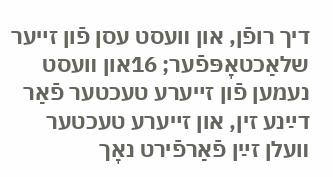דיך רופֿן, און װעסט עסן פֿון זײער שלאַכטאָפּפֿער; 16און װעסט נעמען פֿון זײערע טעכטער פֿאַר דײַנע זין, און זײערע טעכטער װעלן זײַן פֿאַרפֿירט נאָך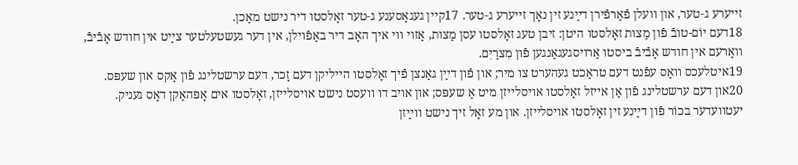זײערע ג‑טער, און װעלן פֿאַרפֿירן דײַנע זין נאָך זײערע ג‑טער. 17קײן געגאָסענע ג‑טער זאָלסטו דיר נישט מאַכן.
18דעם יוֹם-טובֿ פֿון מַצות זאָלסטו היטן: זיבן טעג זאָלסטו עסן מַצות, אַזױ װי איך האָב דיר באַפֿױלן, אין דער געשטעלטער צײַט אין חודש אָבֿיבֿ, װאָרעם אין חודש אָבֿיבֿ ביסטו אַרױסגעגאַנגען פֿון מִצרַיִם.
19איטלעכס װאָס עפֿנט דעם טראַכט געהערט צו מיר; און פֿון דײַן גאַנצן פֿיך זאָלסטו הײליקן דעם זָכר, דעם ערשטלינג פֿון אָקס און שעפּס. 20און דעם ערשטלינג פֿון אַן אײזל זאָלסטו אױסלײזן מיט אַ שעפּס; און אױב דו װעסט נישט אױסלײזן, זאָלסטו אים אָפּהאַקן דאָס געניק. יעטװעדער בכוֹר פֿון דײַנע זין זאָלסטו אױסלײזן. און מע זאָל זיך נישט װײַזן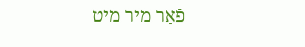פֿאַר מיר מיט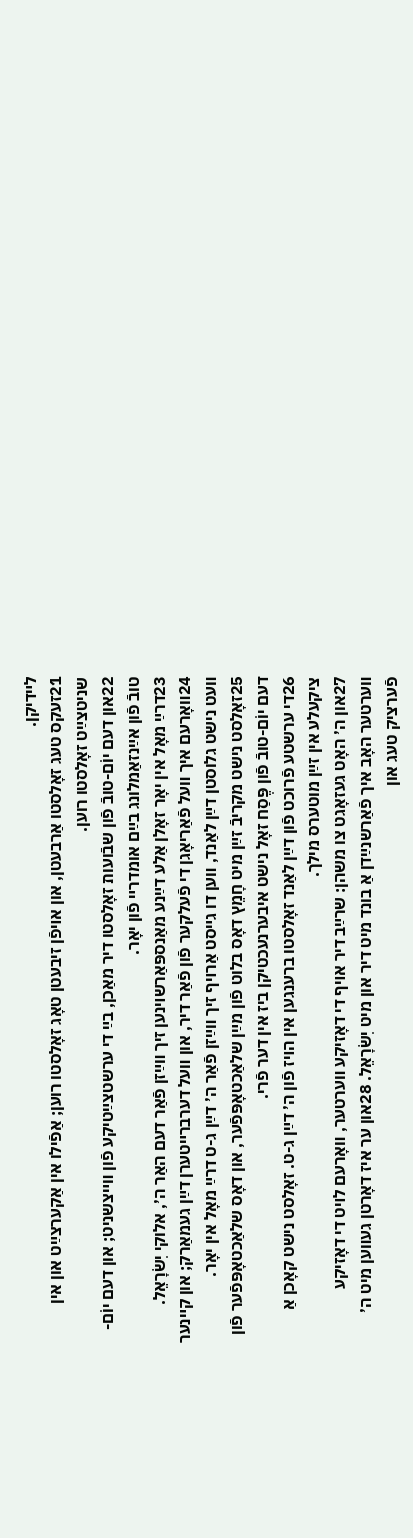לײדיקן.
21זעקס טעג זאָלסטו אַרבעטן, און אױפֿן זיבעטן טאָג זאָלסטו רוען; אַפֿילו אין אַקערצײַט און אין שניטצײַט זאָלסטו רוען.
22און דעם יוֹם-טובֿ פֿון שבֿועות זאָלסטו דיר מאַכן, בײַ די ערשטצײַטיקע פֿון װײצשניט; און דעם יוֹם-טובֿ פֿון אײַנזאַמלונג בײַם אומדרײ פֿון יאָר.
23דרײַ מאָל אין יאָר זאָלן אַלע דײַנע מאַנספּאַרשױנען זיך װײַזן פֿאַר דעם האַר ה׳, אלוקי יִשׂרָאֵל. 24װאָרעם איך װעל פֿאַריאָגן די פֿעלקער פֿון פֿאַר דיר, און װעל דערברײטערן דײַן געמאַרק; און קײנער װעט נישט גלוסטן דײַן לאַנד, װען דו גײסט אַרױף זיך װײַזן פֿאַר ה׳ דײַן ג-ט דרײַ מאָל אין יאָר.
25זאָלסט נישט מקריבֿ זײַן מיט חָמֵץ דאָס בלוט פֿון מײַן שלאַכטאָפּפֿער, און דאָס שלאַכטאָפּפֿער פֿון דעם יוֹם-טובֿ פֿון פֶּסַח זאָל נישט איבערנעכטיקן ביז אין דער פֿרי.
26די ערשטע פֿרוכט פֿון דײַן לאַנד זאָלסטו ברענגען אין הױז פֿון ה׳ דײַן ג-ט. זאָלסט נישט קאָכן אַ ציקעלע אין זײַן מוטערס מילך.
27און ה׳ האָט געזאָגט צו משהן: שרײַב דיר אױף די דאָזיקע װערטער, װאָרעם לױט די דאָזיקע װערטער האָב איך פֿאַרשנײַדן אַ בונד מיט דיר און מיט יִשׂרָאֵל. 28און ער איז דאָרטן געװען מיט ה׳ פֿערציק טעג און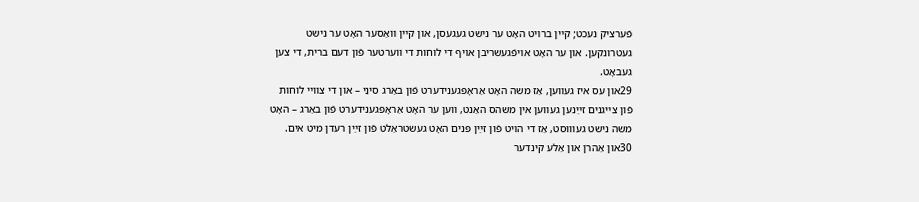פֿערציק נעכט; קײן ברױט האָט ער נישט געגעסן, און קײן װאַסער האָט ער נישט געטרונקען. און ער האָט אױפֿגעשריבן אױף די לוחות די װערטער פֿון דעם ברית, די צען געבאָט.
29און עס איז געװען, אַז משה האָט אַראָפּגענידערט פֿון באַרג סינַי – און די צװײ לוחות פֿון צײגנים זײַנען געװען אין משהס האַנט, װען ער האָט אַראָפּגענידערט פֿון באַרג – האָט משה נישט געװוּסט, אַז די הױט פֿון זײַן פּנים האָט געשטראַלט פֿון זײַן רעדן מיט אים. 30און אַהרֹן און אַלע קינדער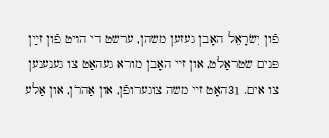פֿון יִשׂרָאֵל האָבן געזען משהן, ערשט די הױט פֿון זײַן פּנים שטראַלט, און זײ האָבן מורא געהאַט צו גענענען צו אים. 31האָט זײ משה צוגערופֿן, און אַהרֹן, און אַלע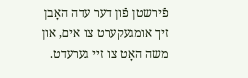פֿירשטן פֿון דער עדה האָבן זיך אומגעקערט צו אים, און משה האָט צו זײ גערעדט.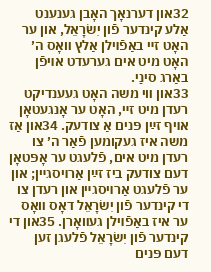32און דערנאָך האָבן גענענט אַלע קינדער פֿון יִשׂרָאֵל, און ער האָט זײ באַפֿױלן אַלץ װאָס ה׳ האָט מיט אים גערעדט אױפֿן באַרג סינַי.
33און װי משה האָט געענדיקט רעדן מיט זײ, האָט ער אָנגעטאָן אױף זײַן פּנים אַ צודעק. 34און אַז משה איז געקומען פֿאַר ה׳ צו רעדן מיט אים, פֿלעגט ער אָפּטאָן דעם צודעק ביז זײַן אַרױסגײן; און ער פֿלעגט אַרױסגײן און רעדן צו די קינדער פֿון יִשׂרָאֵל דאָס װאָס ער איז באַפֿױלן געװאָרן. 35און די קינדער פֿון יִשׂרָאֵל פֿלעגן זען דעם פּנים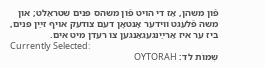פֿון משהן, אַז די הױט פֿון משהס פּנים שטראַלט; און משה פֿלעגט װידער אָנטאָן דעם צודעק אױף זײַן פּנים, ביז ער איז אַרײַנגעגאַנגען צו רעדן מיט אים.
Currently Selected:
שְמוֹת לד: OYTORAH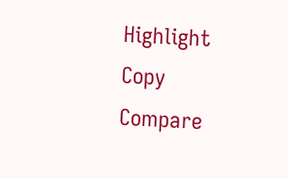Highlight
Copy
Compare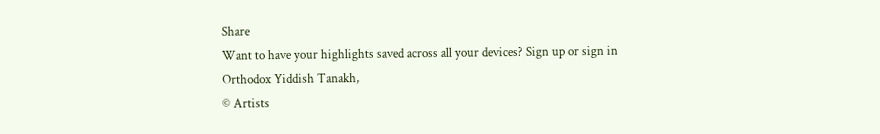Share
Want to have your highlights saved across all your devices? Sign up or sign in
Orthodox Yiddish Tanakh,
© Artists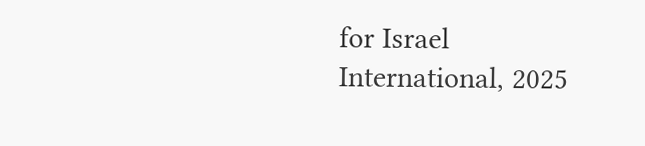for Israel International, 2025